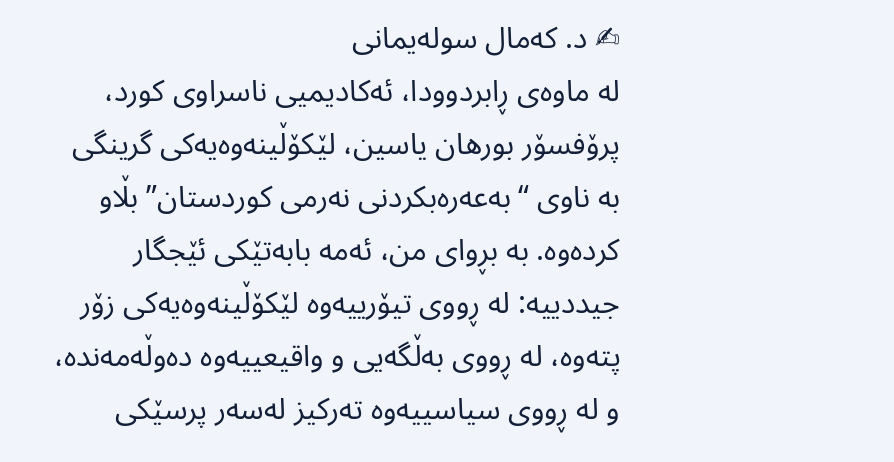✍ د. کەمال سولەیمانی
لە ماوەی ڕابردوودا، ئەکادیمیی ناسراوی کورد، پرۆفسۆر بورهان یاسین، لێکۆڵینەوەیەکی گرینگی بە ناوی “بەعەرەبکردنی نەرمی کوردستان” بڵاو کردەوە. بە بڕوای من، ئەمە بابەتێکی ئێجگار جیددییە: لە ڕووی تیۆرییەوە لێکۆڵینەوەیەکی زۆر پتەوە، لە ڕووی بەڵگەیی و واقیعییەوە دەوڵەمەندە، و لە ڕووی سیاسییەوە تەرکیز لەسەر پرسێکی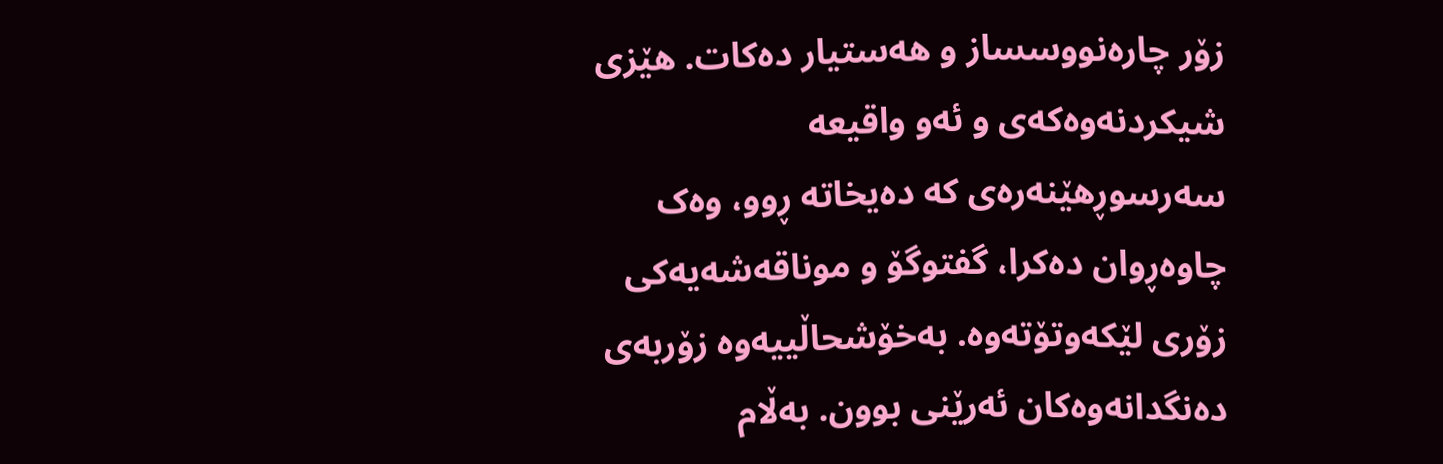زۆر چارەنووسساز و هەستیار دەکات. هێزی شیکردنەوەکەی و ئەو واقیعە سەرسوڕهێنەرەی کە دەیخاتە ڕوو، وەک چاوەڕوان دەکرا، گفتوگۆ و موناقەشەیەکی زۆری لێکەوتۆتەوە. بەخۆشحاڵییەوە زۆربەی دەنگدانەوەکان ئەرێنی بوون. بەڵام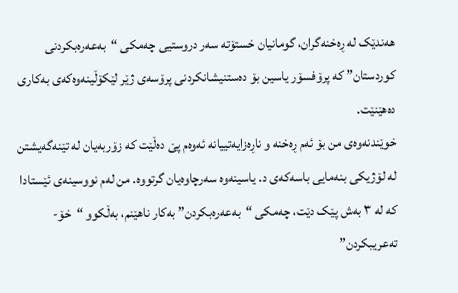هەندێک لە ڕەخنەگران، گومانیان خستۆتە سەر دروستیی چەمکی “بەعەرەبکردنی کوردستان” کە پرۆفسۆر یاسین بۆ دەستنیشانکردنی پرۆسەی ژێر لێکۆڵینەوەکەی بەکاری دەهێنێت.
خوێندنەوەی من بۆ ئەم ڕەخنە و ناڕەزایەتییانە ئەوەم پێ دەڵێت کە زۆربەیان لە تێنەگەیشتن لە لۆژیکی بنەمایی باسەکەی د. یاسینەوە سەرچاوەیان گرتووە. من لەم نووسینەی ئێستادا کە لە ٣ بەش پێک دێت، چەمکی “بەعەرەبکردن” بەکار ناهێنم، بەڵکوو “خۆ-تەعریبکردن”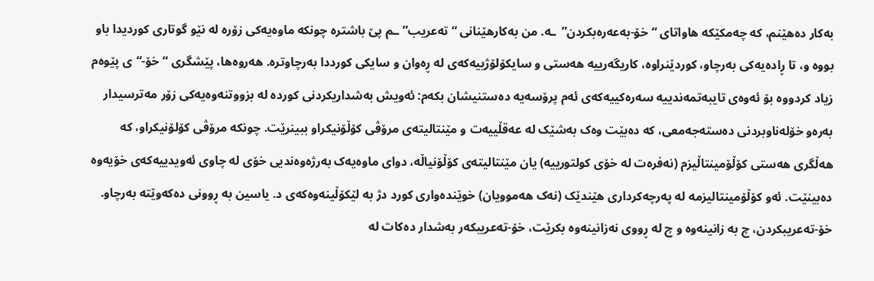بەکار دەهێنم، کە چەمکێکە هاواتای “خۆ-بەعەرەبکردن”ـە. من بەکارهێنانی “تەعریب”ـم پێ باشترە چونکە ماوەیەکی زۆرە لە نێو گوتاری کوردیدا باو بووە و، تا ڕادەیەکی بەرچاو، کوردێنراوە، کاریگەرییە هەستی و سایکۆلۆژییەکەی لە ڕەوان و سایکی کورددا بەرچاوترە. هەروەها، پێشگری “خۆ-“ی پێوەم زیاد کردووە بۆ ئەوەی تایبەتمەندییە سەرەکییەکەی ئەم پرۆسەیە دەستنیشان بکەم: ئەویش بەشداریکردنی کوردە لە بزووتنەوەیەکی زۆر مەترسیدار بەرەو خۆلەناوبردنی دەستەجەمعی، کە دەبێت وەک بەشێک لە عەقڵییەت و مێنتالیتەی مرۆڤی کۆڵۆنیکراو ببینرێت. چونکە مرۆڤی کۆلۆنیکراو، کە هەڵگری هەستی کۆڵۆمینتاڵیزم (نەفرەت لە خۆی کولتورییە) یان مێنتالیتەی کۆڵۆنیاڵە، دوای ماوەیەک بەرژەوەندیی خۆی لە چاوی ئەویدییەکەی خۆیەوە دەبینێت. ئەو کۆڵۆمینتالیزمە لە پەرچەکرداری هێندێک (نەک هەموویان) خوێندەواری کورد دژ بە لێکۆڵینەوەکەی د. یاسین بە ڕوونی دەکەوێتە بەرچاو.
خۆ-تەعریبکردن، چ بە زانینەوە و چ لە ڕووی نەزانینەوە بکرێت، خۆ-تەعریبکەر بەشدار دەکات لە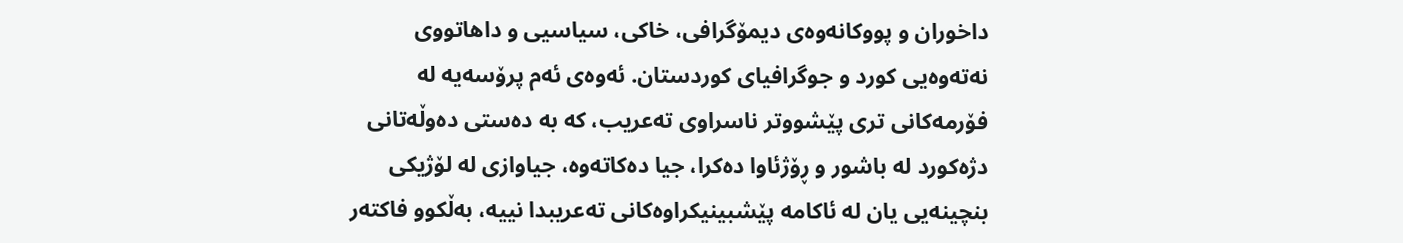داخوران و پووکانەوەی دیمۆگرافی، خاکی، سیاسیی و داهاتووی نەتەوەیی کورد و جوگرافیای کوردستان. ئەوەی ئەم پرۆسەیە لە فۆرمەکانی تری پێشووتر ناسراوی تەعریب، کە بە دەستی دەوڵەتانی دژەکورد لە باشور و ڕۆژئاوا دەکرا، جیا دەکاتەوە، جیاوازی لە لۆژیکی بنچینەیی یان لە ئاکامە پێشبینیکراوەکانی تەعریبدا نییە، بەڵکوو فاکتەر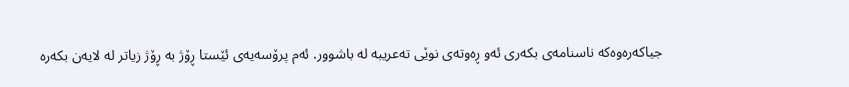جیاکەرەوەکە ناسنامەی بکەری ئەو ڕەوتەی نوێی تەعریبە لە باشوور. ئەم پرۆسەیەی ئێستا ڕۆژ بە ڕۆژ زیاتر لە لایەن بکەرە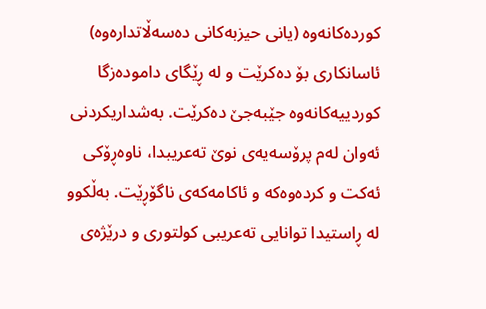کوردەکانەوە (یانی حیزبەکانی دەسەڵاتدارەوە) ئاسانکاری بۆ دەکرێت و لە ڕێگای دامودەزگا کوردییەکانەوە جێبەجێ دەکرێت. بەشداریکردنی ئەوان لەم پرۆسەیەی نوێ تەعریبدا، ناوەڕۆکی ئەکت و کردەوەکە و ئاکامەکەی ناگۆڕێت. بەڵکوو لە ڕاستیدا توانایی تەعریبی کولتوری و درێژەی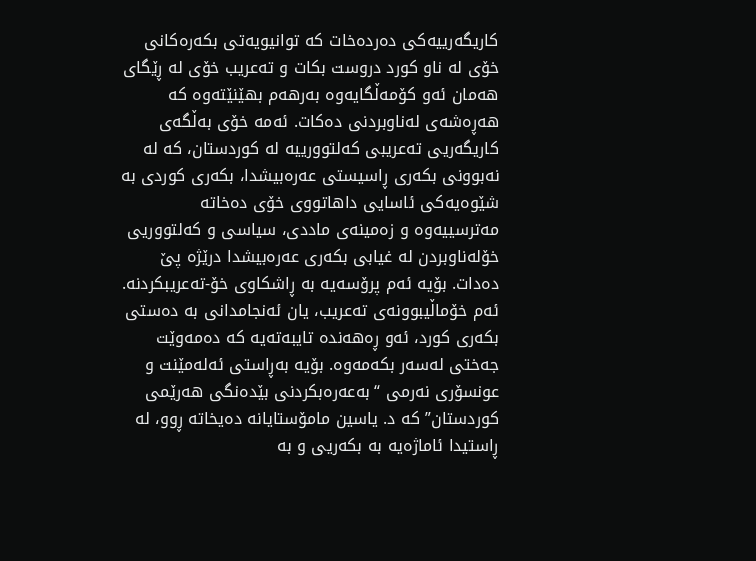کاریگەرییەکی دەردەخات کە توانیویەتی بکەرەکانی خۆی لە ناو کورد دروست بکات و تەعریب خۆی لە ڕێگای هەمان ئەو کۆمەڵگایەوە بەرهەم بهێنێتەوە کە هەڕەشەی لەناوبردنی دەکات. ئەمە خۆی بەڵگەی کاریگەریی تەعریبی کەلتوورییە لە کوردستان، کە لە نەبوونی بکەری ڕاسیستی عەرەبیشدا، بکەری کوردی بە شێوەیەکی ئاسایی داهاتووی خۆی دەخاتە مەترسییەوە و زەمینەی ماددی، سیاسی و کەلتووریی خۆلەناوبردن لە غیابی بکەری عەرەبیشدا درێژە پێ دەدات. بۆیە ئەم پرۆسەیە بە ڕاشکاوی خۆ-تەعریبکردنە.
ئەم خۆماڵیبوونەی تەعریب، یان ئەنجامدانی بە دەستی بکەری کورد، ئەو ڕەهەندە تایبەتەیە کە دەمەوێت جەختی لەسەر بکەمەوە. بۆیە بەڕاستی ئەلەمێنت و عونسۆری نەرمی “بەعەرەبکردنی بێدەنگی هەرێمی کوردستان” کە د. یاسین مامۆستایانە دەیخاتە ڕوو، لە ڕاستیدا ئاماژەیە بە بکەریی و بە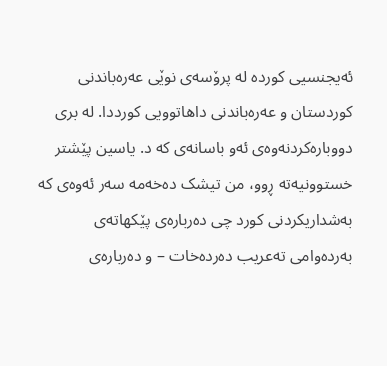ئەیجنسیی کوردە لە پرۆسەی نوێی عەرەباندنی کوردستان و عەرەباندنی داهاتوویی کورددا. لە بری دووبارەکردنەوەی ئەو باسانەی کە د. یاسین پێشتر خستوونیەتە ڕوو، من تیشک دەخەمە سەر ئەوەی کە بەشداریکردنی کورد چی دەربارەی پێکهاتەی بەردەوامی تەعریب دەردەخات – و دەربارەی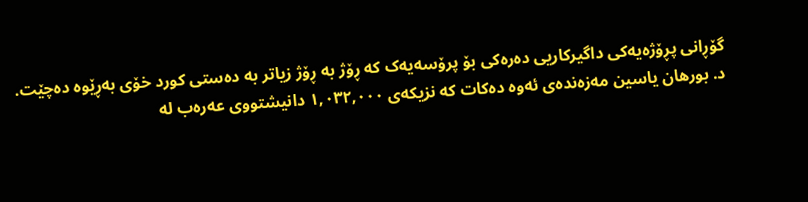گۆڕانی پڕۆژەیەکی داگیرکاریی دەرەکی بۆ پرۆسەیەک کە ڕۆژ بە ڕۆژ زیاتر بە دەستی کورد خۆی بەڕێوە دەچێت.
د. بورهان یاسین مەزەندەی ئەوە دەکات کە نزیکەی ١,٠٣٢,٠٠٠ دانیشتووی عەرەب لە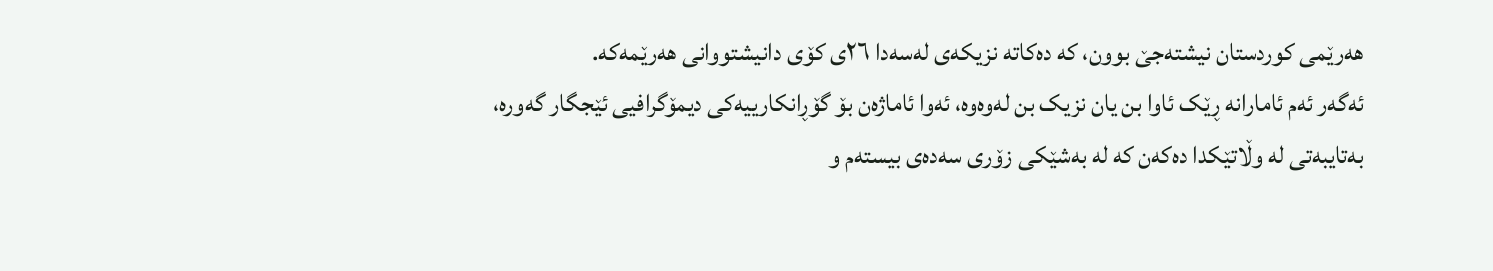هەرێمی کوردستان نیشتەجێ بوون، کە دەکاتە نزیکەی لەسەدا ٢٦ی کۆی دانیشتووانی هەرێمەکە.
ئەگەر ئەم ئامارانە ڕێک ئاوا بن یان نزیک بن لەوەوە، ئەوا ئاماژەن بۆ گۆڕانکارییەکی دیمۆگرافیی ئێجگار گەورە، بەتایبەتی لە وڵاتێکدا دەکەن کە لە بەشێکی زۆری سەدەی بیستەم و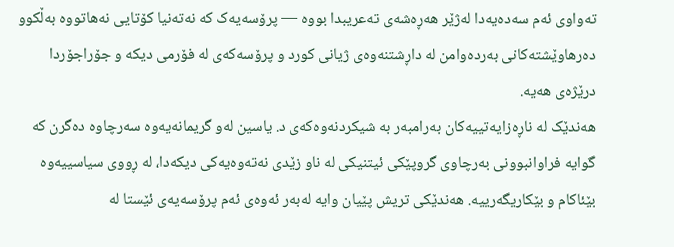تەواوی ئەم سەدەیەدا لەژێر هەڕەشەی تەعریبدا بووە — پرۆسەیەک کە نەتەنیا کۆتایی نەهاتووە بەڵکوو دەرهاوێشتەکانی بەردەوامن لە داڕشتنەوەی ژیانی کورد و پرۆسەکەی لە فۆرمی دیکە و جۆراجۆردا درێژەی هەیە.
هەندێک لە ناڕەزایەتییەکان بەرامبەر بە شیکردنەوەکەی د. یاسین لەو گریمانەیەوە سەرچاوە دەگرن کە گوایە فراوانبوونی بەرچاوی گروپێکی ئیتنیکی لە ناو زێدی نەتەوەیەکی دیکەدا، لە ڕووی سیاسییەوە بێئاکام و بێکاریگەرییە. هەندێکی تریش پێیان وایە لەبەر ئەوەی ئەم پرۆسەیەی ئێستا لە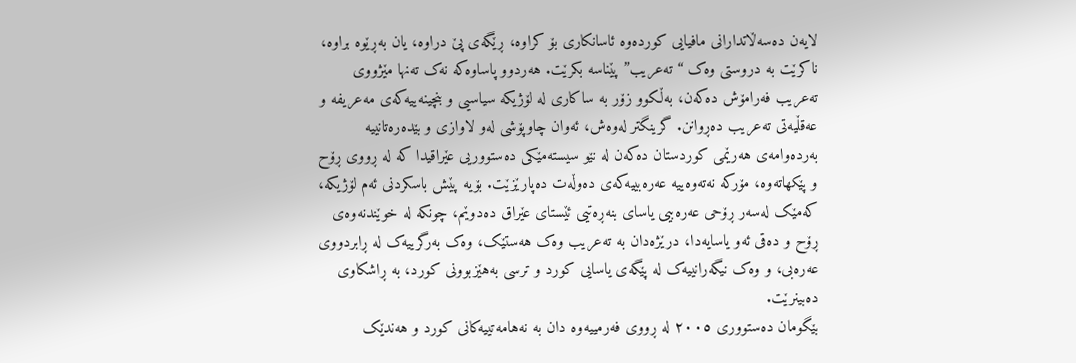لایەن دەسەڵاتدارانی مافیایی کوردەوە ئاسانکاری بۆ کراوە، ڕێگەی پێ دراوە، یان بەڕێوە براوە، ناکرێت بە دروستی وەک “تەعریب” پێناسە بکرێت. هەردوو پاساوەکە نەک تەنها مێژووی تەعریب فەرامۆش دەکەن، بەڵکوو زۆر بە ساکاری لە لۆژیکە سیاسیی و بنچینەییەکەی مەعریفە و عەقڵیەتی تەعریب دەڕوانن. گرینگتر لەوەش، ئەوان چاوپۆشی لەو لاوازی و بێدەرەتانییە بەردەوامەی هەرێمی کوردستان دەکەن لە نێو سیستەمێکی دەستووریی عێراقیدا کە لە ڕووی ڕۆح و پێکهاتەوە، مۆرکە نەتەوەییە عەرەبییەکەی دەوڵەت دەپارێزێت. بۆیە پێش باسکردنی ئەم لۆژیکە، کەمێک لەسەر ڕۆحی عەرەبیی یاسای بنەڕەتیی ئێستای عێراق دەدوێم، چونکە لە خوێندنەوەی ڕۆح و دەقی ئەو یاسایەدا، درێژەدان بە تەعریب وەک هەستێک، وەک بەرگرییەک لە ڕابردووی عەرەبی، و وەک نیگەرانییەک لە پێگەی یاسایی کورد و ترسی بەهێزبوونی کورد، بە ڕاشکاوی دەبینرێت.
بێگومان دەستووری ٢٠٠٥ لە ڕووی فەرمییەوە دان بە نەهامەتییەکانی کورد و هەندێک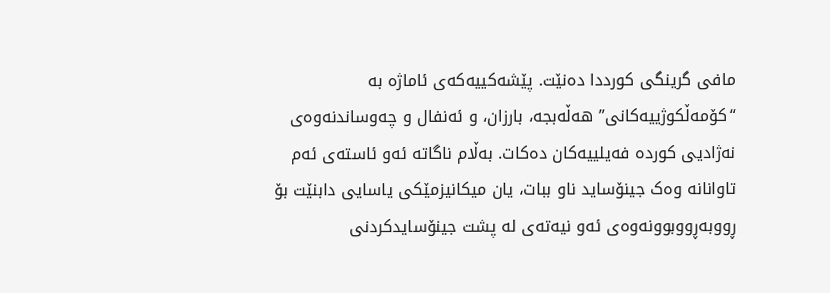مافی گرینگی کورددا دەنێت. پێشەکییەکەی ئاماژە بە “کۆمەڵکوژییەکانی” هەڵەبجە، بارزان، و ئەنفال و چەوساندنەوەی نەژادیی کوردە فەیلییەکان دەکات. بەڵام ناگاتە ئەو ئاستەی ئەم تاوانانە وەک جینۆساید ناو ببات، یان میکانیزمێکی یاسایی دابنێت بۆ ڕووبەڕووبوونەوەی ئەو نیەتەی لە پشت جینۆسایدکردنی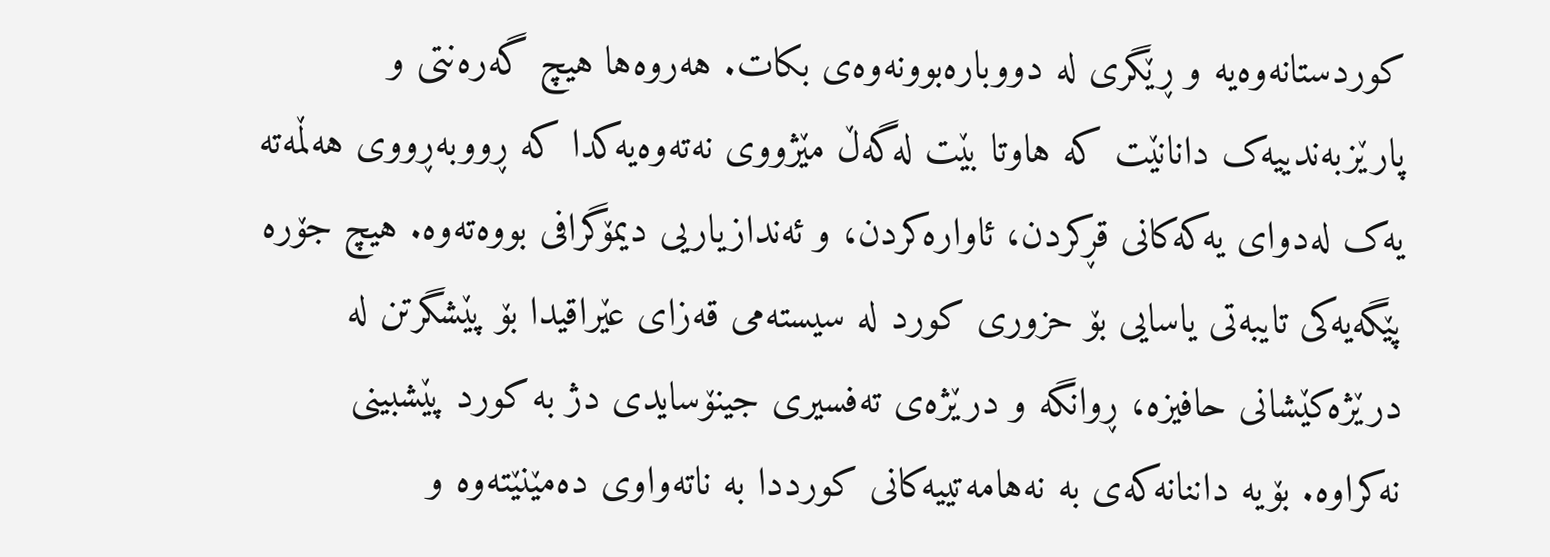کوردستانەوەیە و ڕێگری لە دووبارەبوونەوەی بکات. هەروەها هیچ گەرەنتی و پارێزبەندییەک دانانێت کە هاوتا بێت لەگەڵ مێژووی نەتەوەیەکدا کە ڕووبەڕووی هەڵمەتە یەک لەدوای یەکەکانی قڕکردن، ئاوارەکردن، و ئەندازیاریی دیمۆگرافی بووەتەوە. هیچ جۆرە پێگەیەکی تایبەتی یاسایی بۆ حزوری کورد لە سیستەمی قەزای عێراقیدا بۆ پێشگرتن لە درێژەکێشانی حافیزە، ڕوانگە و درێژەی تەفسیری جینۆسایدی دژ بە کورد پێشبینی نەکراوە. بۆیە داننانەکەی بە نەهامەتییەکانی کورددا بە ناتەواوی دەمێنێتەوە و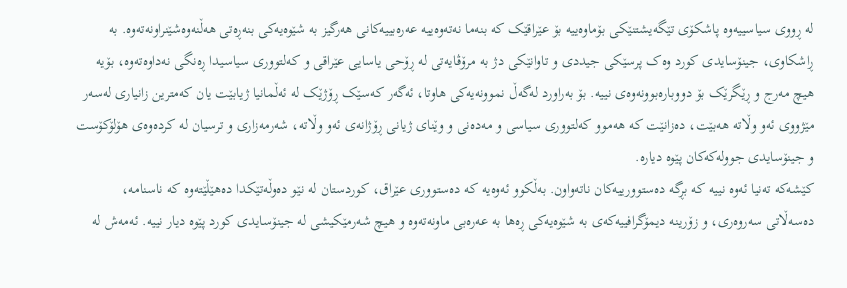لە ڕووی سیاسییەوە پاشکۆی تێگەیشتنێکی بۆماوەییە بۆ عێراقێک کە بنەما نەتەوەییە عەرەبییەکانی هەرگیز بە شێوەیەکی بنەڕەتی هەڵنەوەشێنراونەتەوە. بە ڕاشکاوی، جینۆسایدی کورد وەک پرسێکی جیددی و تاوانێکی دژ بە مرۆڤایەتی لە ڕۆحی یاسایی عێراقی و کەلتووری سیاسیدا ڕەنگی نەداوەتەوە، بۆیە هیچ مەرج و ڕێگرێک بۆ دووبارەبوونەوەی نییە. بۆ بەراورد لەگەڵ نموونەیەکی هاوتا، ئەگەر کەسێک ڕۆژێک لە ئەڵمانیا ژیابێت یان کەمترین زانیاری لەسەر مێژووی ئەو وڵاتە هەبێت، دەزانێت کە هەموو کەلتووری سیاسی و مەدەنی و وێنای ژیانی ڕۆژانەی ئەو وڵاتە، شەرمەزاری و ترسیان لە کردەوەی هۆلۆکۆست و جینۆسایدی جوولەکەکان پێوە دیارە.
کێشەکە تەنیا ئەوە نییە کە بڕگە دەستوورییەکان ناتەواون. بەڵکوو ئەوەیە کە دەستووری عێراق، کوردستان لە نێو دەوڵەتێکدا دەهێڵێتەوە کە ناسنامە، دەسەڵاتی سەروەری، و زۆرینە دیمۆگرافییەکەی بە شێوەیەکی ڕەها بە عەرەبی ماونەتەوە و هیچ شەرمێکیشی لە جینۆسایدی کورد پێوە دیار نییە. ئەمەش لە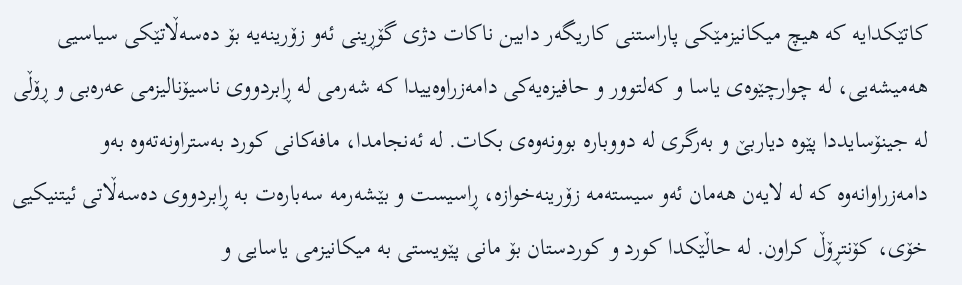کاتێکدایە کە هیچ میکانیزمێکی پاراستنی کاریگەر دابین ناکات دژی گۆڕینی ئەو زۆرینەیە بۆ دەسەڵاتێکی سیاسیی هەمیشەیی، لە چوارچێوەی یاسا و کەلتوور و حافیزەیەکی دامەزراوەییدا کە شەرمی لە ڕابردووی ناسیۆنالیزمی عەرەبی و ڕۆڵی لە جینۆسایددا پێوە دیاربێ و بەرگری لە دووبارە بوونەوەی بکات. لە ئەنجامدا، مافەکانی کورد بەستراونەتەوە بەو دامەزراوانەوە کە لە لایەن هەمان ئەو سیستەمە زۆرینەخوازە، ڕاسیست و بێشەرمە سەبارەت بە ڕابردووی دەسەڵاتی ئیتنیکیی خۆی، کۆنتڕۆڵ کراون. لە حاڵێکدا کورد و کوردستان بۆ مانی پێویستی بە میکانیزمی یاسایی و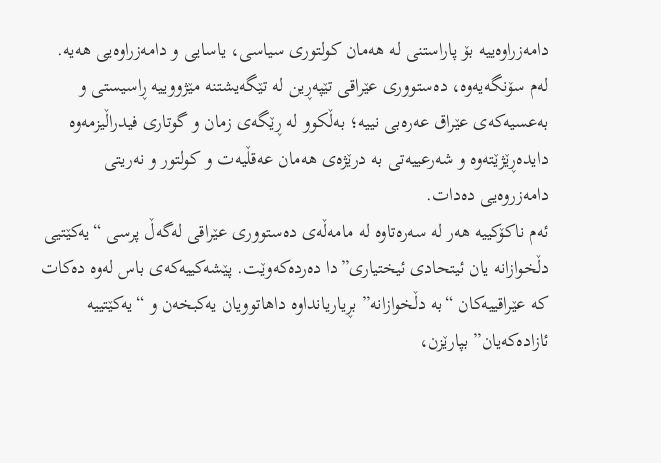دامەزراوەییە بۆ پاراستنی لە هەمان کولتوری سیاسی، یاسایی و دامەزراوەیی هەیە. لەم سۆنگەیەوە، دەستووری عێراقی تێپەڕین لە تێگەیشتنە مێژووییە ڕاسیستی و بەعسیەکەی عێراق عەرەبی نییە؛ بەڵکوو لە ڕێگەی زمان و گوتاری فیدراڵیزمەوە دایدەڕێژێتەوە و شەرعییەتی بە درێژەی هەمان عەقڵیەت و کولتور و نەریتی دامەزروەیی دەدات.
ئەم ناکۆکییە هەر لە سەرەتاوە لە مامەڵەی دەستووری عێراقی لەگەڵ پرسی “یەکێتیی دڵخوازانە یان ئیتحادی ئیختیاری”دا دەردەکەوێت. پێشەکییەکەی باس لەوە دەکات کە عێراقییەکان “بە دڵخوازانە” بڕیاریانداوە داهاتوویان یەکبخەن و “یەکێتییە ئازادەکەیان” بپارێزن،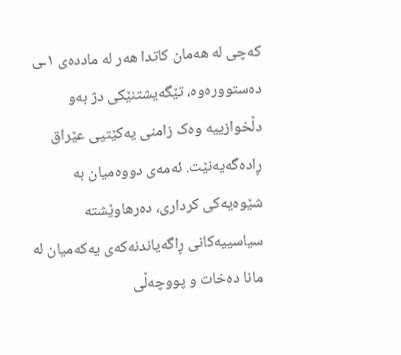کەچی لە هەمان کاتدا هەر لە ماددەی ١ـی دەستوورەوە، تێگەیشتنێکی دژ بەو دڵخوازییە وەک زامنی یەکێتیی عێراق ڕادەگەیەنێت. ئەمەی دووەمیان بە شێوەیەکی کرداری، دەرهاوێشتە سیاسییەکانی ڕاگەیاندنەکەی یەکەمیان لە مانا دەخات و پووچەڵی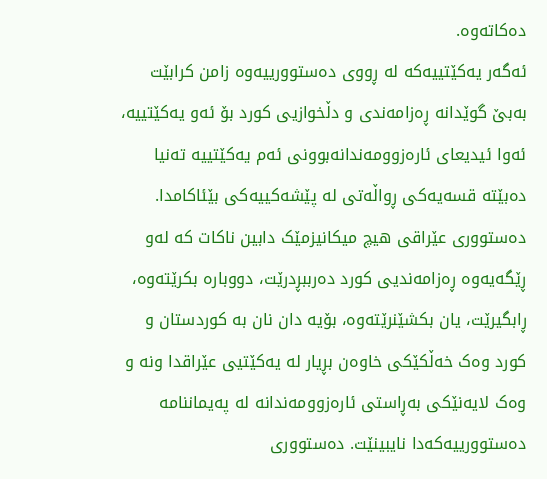دەکاتەوە.
ئەگەر یەکێتییەکە لە ڕووی دەستوورییەوە زامن کرابێت بەبێ گوێدانە ڕەزامەندی و دڵخوازیی کورد بۆ ئەو یەکێتییە، ئەوا ئیدیعای ئارەزوومەندانەبوونی ئەم یەکێتییە تەنیا دەبێتە قسەیەکی ڕواڵەتی لە پێشەکییەکی بێئاکامدا. دەستووری عێراقی هیچ میکانیزمێک دابین ناکات کە لەو ڕێگەیەوە ڕەزامەندیی کورد دەرببڕدرێت، دووبارە بکرێتەوە، ڕابگیرێت، یان بکشێنرێتەوە، بۆیە دان نان بە کوردستان و کورد وەک خەڵکێکی خاوەن بڕیار لە یەکێتیی عێراقدا ونە و وەک لایەنێکی بەڕاستی ئارەزوومەندانە لە پەیماننامە دەستوورییەکەدا نایبینێت. دەستووری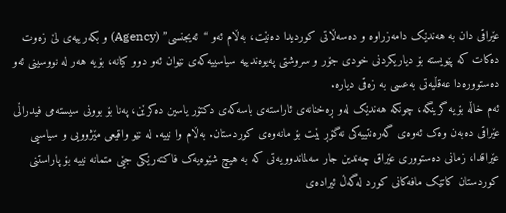عێراقی دان بە هەندێک دامەزراوە و دەسەڵاتی کوردیدا دەنێت، بەڵام ئەو “ئەیجنسی” (Agency) و بکەرییەی لێ زەوت دەکات کە پێویستە بۆ دیاریکردنی خودی جۆر و سروشتی پەیوەندییە سیاسییەکەی نێوان ئەو دوو کیانە، بۆیە هەر لە نووسینی ئەو دەستوورەدا عەقڵیەتی بەعسی بە زەقی دیارە.
ئەم خاڵە بۆیە گرینگە، چونکە هەندێک لەو ڕەخنانەی ئاراستەی باسەکەی دکتۆر یاسین دەکرێن، پەنا بۆ بوونی سیستەمی فیدراڵی عێراقی دەبەن وەک ئەوەی گەرەنتییەکی نەگۆڕ بێت بۆ مانەوەی کوردستان. بەڵام وا نییە. لە نێو واقیعی مێژوویی و سیاسیی عێراقدا، زمانی دەستووری عێراق چەندین جار سەلماندوویەتی کە بە هیچ شێوەیەک فاکتەرێکی جێی متمانە نییە بۆ پاراستنی کوردستان کاتێک مافەکانی کورد لەگەڵ ئیرادەی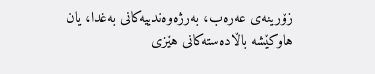زۆرینەی عەرەب، بەرژەوەندییەکانی بەغدا، یان هاوکێشە باڵادەستەکانی هێزی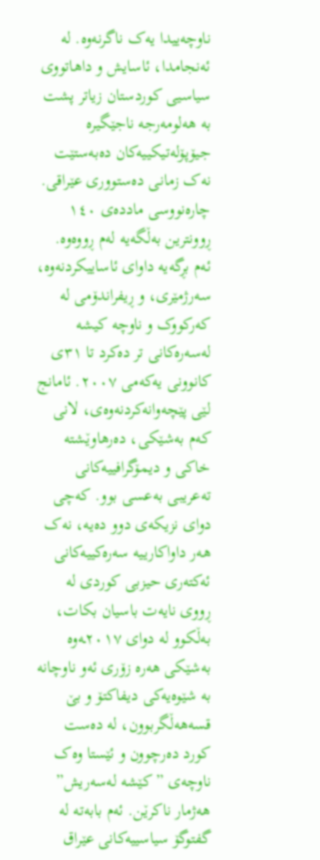ناوچەییدا یەک ناگرنەوە. لە ئەنجامدا، ئاسایش و داهاتووی سیاسیی کوردستان زیاتر پشت بە هەلومەرجە ناجێگیرە جیۆپۆلەتیکییەکان دەبەستێت نەک زمانی دەستووری عێراقی.
چارەنووسی ماددەی ١٤٠ ڕوونترین بەڵگەیە لەم ڕووەوە. ئەم بڕگەیە داوای ئاساییکردنەوە، سەرژمێری، و ڕیفراندۆمی لە کەرکووک و ناوچە کیشە لەسەرەکانی تر دەکرد تا ٣١ی کانوونی یەکەمی ٢٠٠٧. ئامانج لێی پێچەوانەکردنەوەی، لانی کەم بەشێکی، دەرهاوێشتە خاکی و دیمۆگرافییەکانی تەعریبی بەعسی بوو. کەچی دوای نزیکەی دوو دەیە، نەک هەر داواکارییە سەرەکییەکانی ئەکتەری حیزبی کوردی لە ڕووی نایەت باسیان بکات، بەڵکوو لە دوای ٢٠١٧ـەوە بەشێکی هەرە زۆری ئەو ناوچانە بە شێوەیەکی دیفاکتۆ و بێ قسەهەڵگربوون، لە دەست کورد دەرچوون و ئێستا وەک ناوچەی ”کێشە لەسەریش” هەژمار ناکرێن. ئەم بابەتە لە گفتوگۆ سیاسییەکانی عێراق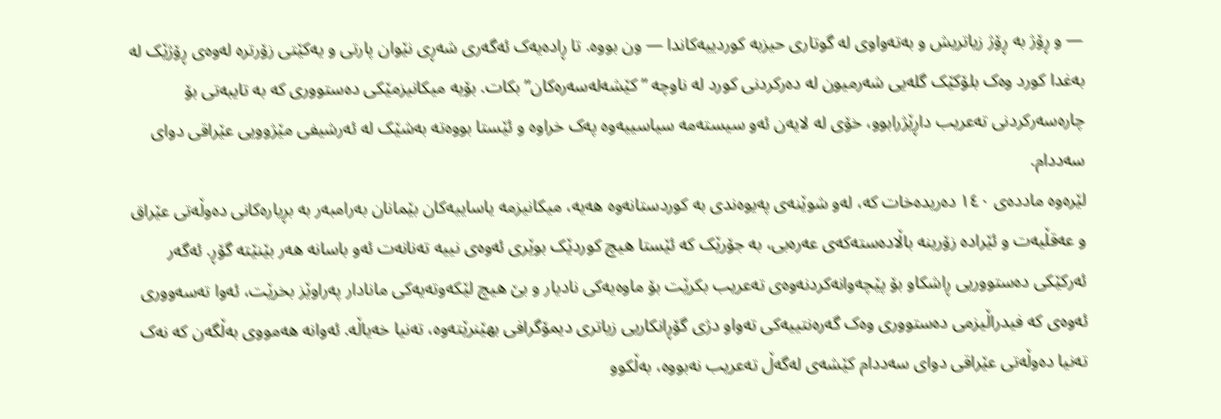— و ڕۆژ بە ڕۆژ زیاتریش و بەتەواوی لە گوتاری حیزبە کوردییەکاندا — ون بووە. تا ڕادەیەک ئەگەری شەڕی نێوان پارتی و یەکێتی زۆرترە لەوەی ڕۆژێک لە بەغدا کورد وەک بلۆکێک گلەیی شەرمیون لە دەرکردنی کورد لە ناوچە ”کێشەلەسەرەکان” بکات. بۆیە میکانیزمێکی دەستووری کە بە تایبەتی بۆ چارەسەرکردنی تەعریب داڕێژرابوو، خۆی لە لایەن ئەو سیستەمە سیاسییەوە پەک خراوە و ئێستا بووەتە بەشێک لە ئەرشیفی مێژوویی عێراقی دوای سەددام.
لێرەوە ماددەی ١٤٠ دەریدەخات کە، لەو شوێنەی پەیوەندی بە کوردستانەوە هەیە، میکانیزمە یاساییەکان بێمانان بەرامبەر بە بڕیارەکانی دەوڵەتی عێراق و عەقڵیەت و ئێرادە زۆرینە باڵادەستەکەی عەرەبی، بە جۆرێک کە ئێستا هیچ کوردێک بوێری ئەوەی نییە تەنانەت ئەو باسانە هەر بێنێتە گۆڕ. ئەگەر ئەرکێکی دەستووریی ڕاشکاو بۆ پێچەوانەکردنەوەی تەعریب بکرێت بۆ ماوەیەکی نادیار و بێ هیچ لێکەوتەیەکی مانادار پەراوێز بخرێت، ئەوا تەسەووری ئەوەی کە فیدراڵیزمی دەستووری وەک گەرەنتییەکی تەواو دژی گۆڕانکاریی زیاتری دیمۆگرافی بهێنرێتەوە، تەنیا خەیاڵە. ئەوانە هەمووی بەڵگەن کە نەک تەنیا دەوڵەتی عێراقی دوای سەددام کێشەی لەگەڵ تەعریب نەبووە، بەڵکوو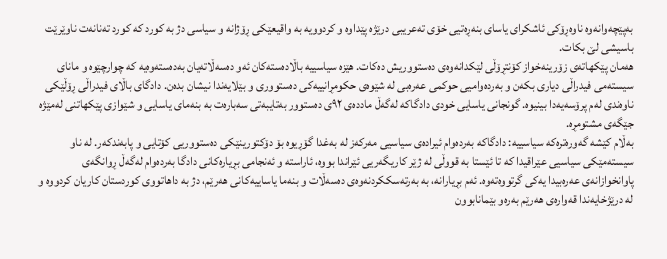بەپێچەوانەوە ناوەڕۆکی ئاشکرای یاسای بنەڕەتیی خۆی تەعریبی درێژە پێداوە و کردوویە بە واقیعێکی ڕۆژانە و سیاسی دژ بە کورد کە کورد تەنانەت ناوێرێت باسیشی لێ بکات.
هەمان پێکهاتەی زۆرینەخواز کۆنتڕۆڵی لێکدانەوەی دەستووریش دەکات. هێزە سیاسییە باڵادەستەکان ئەو دەسەڵاتەیان بەدەستەوەیە کە چوارچێوە و مانای سیستەمی فیدراڵی دیاری بکەن و بەردەوامیی حوکمی عەرەبی لە شێوەی حکومڕانییەکی دەستووری و بێلایەندا نیشان بدەن. دادگای باڵای فیدراڵی ڕۆڵێکی ناوەندی لەم پرۆسەیەدا بینیوە. گونجانی یاسایی خودی دادگاکە لەگەڵ ماددەی ٩٢ی دەستوور بەتایبەتی سەبارەت بە بنەمای یاسایی و شێوازی پێکهاتنی لەمێژە جێگەی مشتومڕە.
بەڵام کێشە گەورەترەکە سیاسییە: دادگاکە بەردەوام ئیرادەی سیاسیی مەرکەز لە بەغدا گۆڕیوە بۆ دۆکتورینێکی دەستووریی کۆتایی و پابەندکەر. لە ناو سیستەمێکی سیاسیی عێراقیدا کە تا ئێستا بە قووڵی لە ژێر کاریگەریی ئێراندا بووە، ئاراستە و ئەنجامی بڕیارەکانی دادگا بەردەوام لەگەڵ ڕوانگەی پاوانخوازانەی عەرەبیدا یەکی گرتووەتەوە. ئەم بڕیارانە، بە بەرتەسککردنەوەی دەسەڵات و بنەما یاساییەکانی هەرێم، دژ بە داهاتووی کوردستان کاریان کردووە و لە درێژخایەندا قەوارەی هەرێم بەرەو بێمانابوون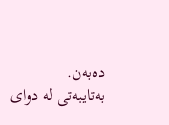دەبەن.
بەتایبەتی لە دوای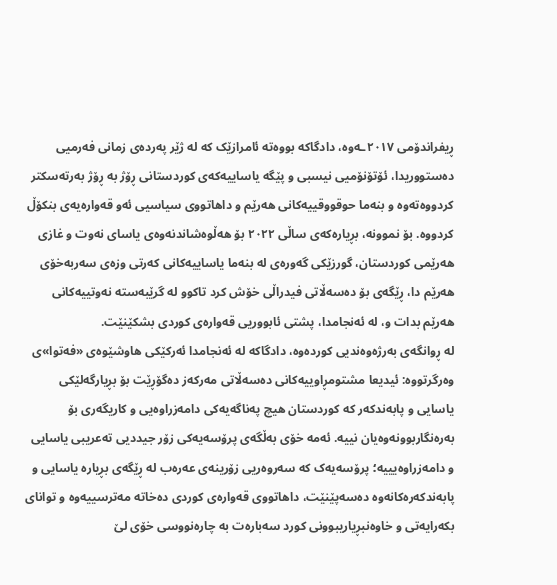ڕیفراندۆمی ٢٠١٧ـەوە، دادگاکە بووەتە ئامرازێک کە لە ژێر پەردەی زمانی فەرمیی دەستووریدا، ئۆتۆنۆمیی نیسبی و پێگە یاساییەکەی کوردستانی ڕۆژ بە ڕۆژ بەرتەسکتر کردووەتەوە و بنەما حوقووقییەکانی هەرێم و داهاتووی سیاسیی ئەو قەوارەیەی بنکۆڵ کردووە. بۆ نموونە، بڕیارەکەی ساڵی ٢٠٢٢ بۆ هەڵوەشاندنەوەی یاسای نەوت و غازی هەرێمی کوردستان، گورزێکی گەورەی لە بنەما یاساییەکانی کەرتی وزەی سەربەخۆی هەرێم دا، ڕێگەی بۆ دەسەڵاتی فیدراڵی خۆش کرد تاکوو لە گرێبەستە نەوتییەکانی هەرێم بدات و، لە ئەنجامدا، پشتی ئابووریی قەوارەی کوردی بشکێنێت.
لە ڕوانگەی بەرژەوەندیی کوردەوە، دادگاکە لە ئەنجامدا ئەرکێکی هاوشێوەی «فەتوا»ی وەرگرتووە: ئیدیعا مشتومڕاوییەکانی دەسەڵاتی مەرکەز دەگۆڕێت بۆ بڕیارگەلێکی یاسایی و پابەندکەر کە کوردستان هیچ پەناگەیەکی دامەزراوەیی و کاریگەری بۆ بەرەنگاربوونەوەیان نییە. ئەمە خۆی بەڵگەی پرۆسەیەکی زۆر جیددیی تەعریبی یاسایی و دامەزراوەیییە؛ پرۆسەیەک کە سەروەریی زۆرینەی عەرەب لە ڕێگەی بڕیارە یاسایی و پابەندکەرەکانەوە دەسەپێنێت، داهاتووی قەوارەی کوردی دەخاتە مەترسییەوە و توانای بکەرایەتی و خاوەنبڕیاریبوونی کورد سەبارەت بە چارەنووسی خۆی لێ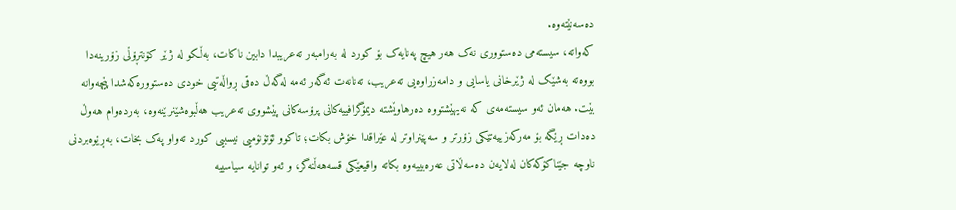دەسەنێتەوە.
کەواتە، سیستەمی دەستووری نەک هەر هیچ پەنایەک بۆ کورد لە بەرامبەر تەعریبدا دابین ناکات، بەڵکو لە ژێر کۆنتڕۆڵی زۆرینەدا بووەتە بەشێک لە ژێرخانی یاسایی و دامەزراوەیی تەعریب، تەنانەت ئەگەر ئەمە لەگەڵ دەقی ڕواڵەتیی خودی دەستوورەکەشدا پێچەوانە بێت. هەمان ئەو سیستەمەی کە نەیهێشتووە دەرهاوێشتە دیمۆگرافییەکانی پرۆسەکانی پێشووی تەعریب هەڵبوەشێنرێنەوە، بەردەوام هەوڵ دەدات ڕێگە بۆ مەرکەزییەتێکی زۆرتر و سەپێنراوتر لە عێراقدا خۆش بکات؛ تاکوو ئۆتۆنۆمیی نیسبیی کورد تەواو پەک بخات، بەڕێوەبردنی ناوچە جێناکۆکەکان لەلایەن دەسەڵاتی عەرەبییەوە بکاتە واقیعێکی قسەهەڵنەگر، و ئەو توانایە سیاسییە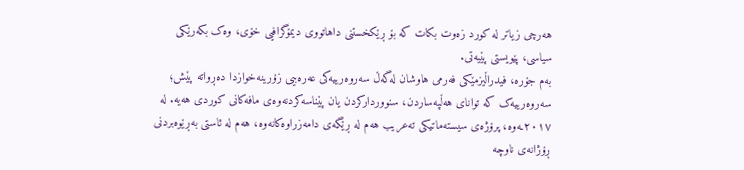هەرچی زیاتر لە کورد زەوت بکات کە بۆ ڕێکخستنی داهاتووی دیمۆگرافیی خۆی، وەک بکەرێکی سیاسی، پێویستی پێیەتی.
بەم جۆرە، فیدراڵیزمێکی فەرمی هاوشان لەگەڵ سەروەرییەکی عەرەبیی زۆرینەخوازدا دەڕواتە پێش؛ سەروەرییەک کە توانای هەڵپەساردن، سنووردارکردن یان پێناسەکردنەوەی مافەکانی کوردی هەیە. لە ٢٠١٧ـەوە، پرۆژەی سیستەماتیکی تەعریب هەم لە ڕێگەی دامەزراوەکانەوە، هەم لە ئاستی بەڕێوەبردنی ڕۆژانەی ناوچە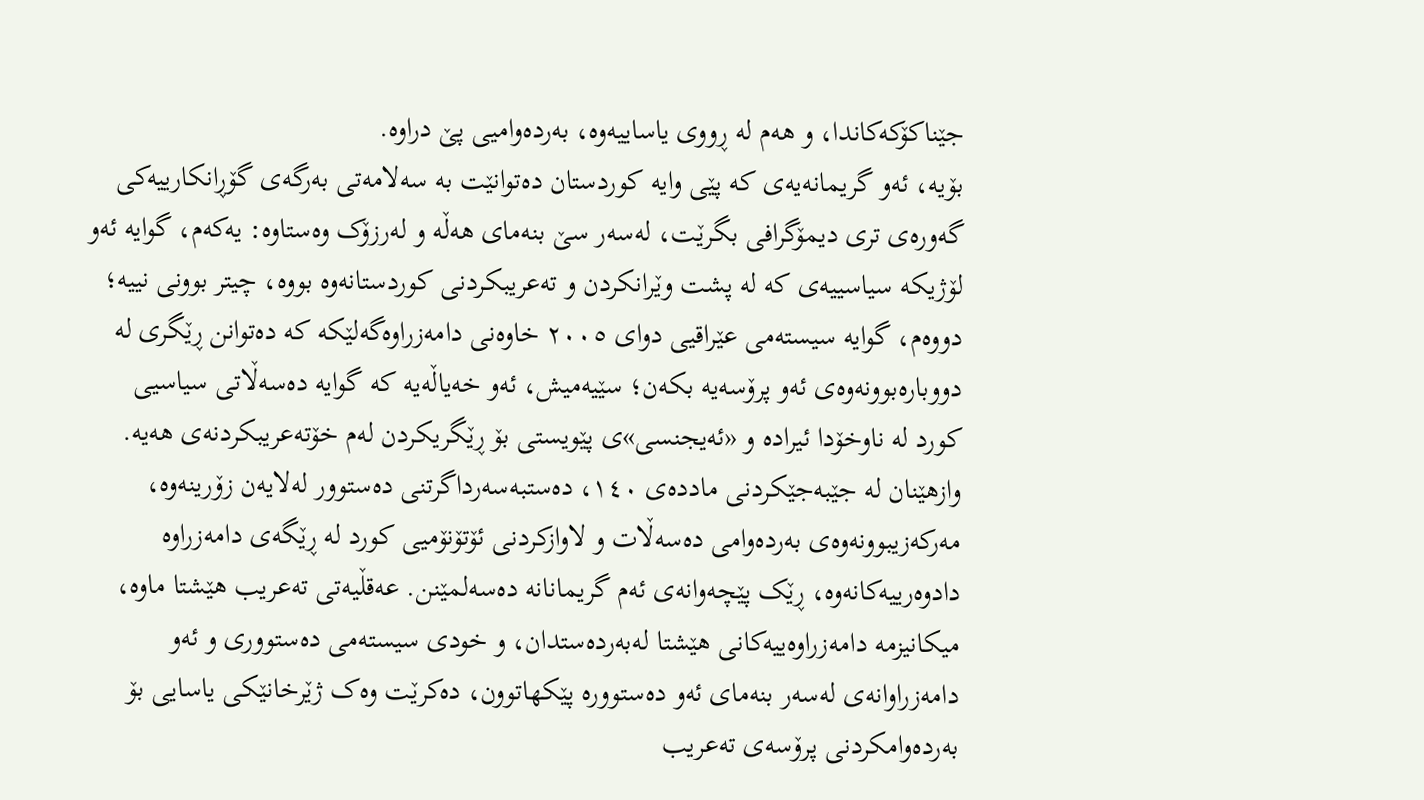جێناکۆکەکاندا، و هەم لە ڕووی یاساییەوە، بەردەوامیی پێ دراوە.
بۆیە، ئەو گریمانەیەی کە پێی وایە کوردستان دەتوانێت بە سەلامەتی بەرگەی گۆڕانکارییەکی گەورەی تری دیمۆگرافی بگرێت، لەسەر سێ بنەمای هەڵە و لەرزۆک وەستاوە: یەکەم، گوایە ئەو لۆژیکە سیاسییەی کە لە پشت وێرانکردن و تەعریبکردنی کوردستانەوە بووە، چیتر بوونی نییە؛ دووەم، گوایە سیستەمی عێراقیی دوای ٢٠٠٥ خاوەنی دامەزراوەگەلێکە کە دەتوانن ڕێگری لە دووبارەبوونەوەی ئەو پرۆسەیە بکەن؛ سێیەمیش، ئەو خەیاڵەیە کە گوایە دەسەڵاتی سیاسیی کورد لە ناوخۆدا ئیرادە و «ئەیجنسی»ی پێویستی بۆ ڕێگریکردن لەم خۆتەعریبکردنەی هەیە.
وازهێنان لە جێبەجێکردنی ماددەی ١٤٠، دەستبەسەرداگرتنی دەستوور لەلایەن زۆرینەوە، مەرکەزیبوونەوەی بەردەوامی دەسەڵات و لاوازکردنی ئۆتۆنۆمیی کورد لە ڕێگەی دامەزراوە دادوەرییەکانەوە، ڕێک پێچەوانەی ئەم گریمانانە دەسەلمێنن. عەقڵیەتی تەعریب هێشتا ماوە، میکانیزمە دامەزراوەییەکانی هێشتا لەبەردەستدان، و خودی سیستەمی دەستووری و ئەو دامەزراوانەی لەسەر بنەمای ئەو دەستوورە پێکهاتوون، دەکرێت وەک ژێرخانێکی یاسایی بۆ بەردەوامکردنی پرۆسەی تەعریب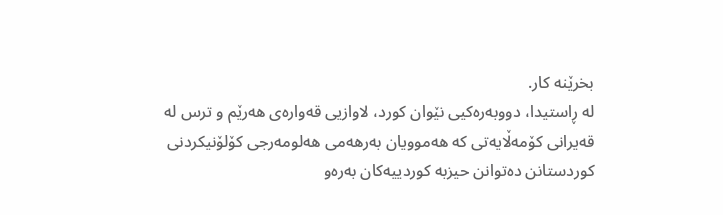بخرێنە کار.
لە ڕاستیدا، دووبەرەکیی نێوان کورد، لاوازیی قەوارەی هەرێم و ترس لە قەیرانی کۆمەڵایەتی کە هەموویان بەرهەمی هەلومەرجی کۆلۆنیکردنی کوردستانن دەتوانن حیزبە کوردییەکان بەرەو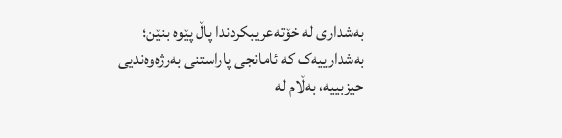بەشداری لە خۆتەعریبکردندا پاڵ پێوە بنێن؛ بەشدارییەک کە ئامانجی پاراستنی بەرژەوەندیی حیزبییە، بەڵام لە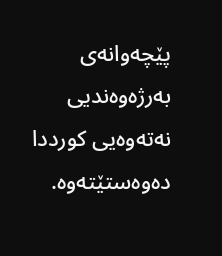پێچەوانەی بەرژەوەندیی نەتەوەیی کورددا دەوەستێتەوە.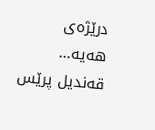درێژەی هەیە…
قەندیل پرێس